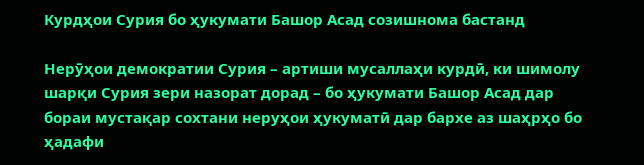Курдҳои Сурия бо ҳукумати Башор Асад созишнома бастанд

Нерӯҳои демократии Сурия – артиши мусаллаҳи курдӣ, ки шимолу шарқи Сурия зери назорат дорад – бо ҳукумати Башор Асад дар бораи мустақар сохтани неруҳои ҳукуматӣ дар бархе аз шаҳрҳо бо ҳадафи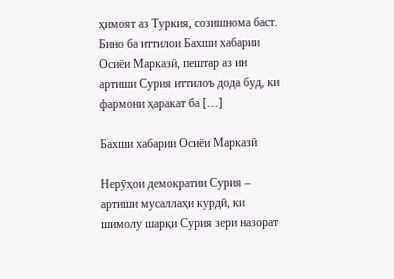ҳимоят аз Туркия, созишнома баст. Бино ба иттилои Бахши хабарии Осиёи Марказӣ, пештар аз ин артиши Сурия иттилоъ дода буд, ки фармони ҳаракат ба […]

Бахши хабарии Осиёи Марказӣ

Нерӯҳои демократии Сурия – артиши мусаллаҳи курдӣ, ки шимолу шарқи Сурия зери назорат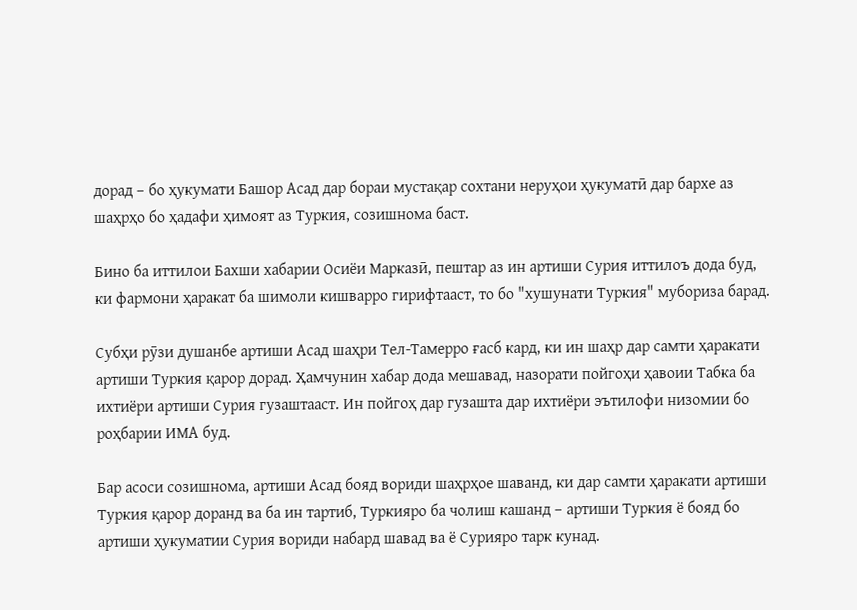дорад – бо ҳукумати Башор Асад дар бораи мустақар сохтани неруҳои ҳукуматӣ дар бархе аз шаҳрҳо бо ҳадафи ҳимоят аз Туркия, созишнома баст.

Бино ба иттилои Бахши хабарии Осиёи Марказӣ, пештар аз ин артиши Сурия иттилоъ дода буд, ки фармони ҳаракат ба шимоли кишварро гирифтааст, то бо "хушунати Туркия" мубориза барад.

Субҳи рӯзи душанбе артиши Асад шаҳри Тел-Тамерро ғасб кард, ки ин шаҳр дар самти ҳаракати артиши Туркия қарор дорад. Ҳамчунин хабар дода мешавад, назорати пойгоҳи ҳавоии Табка ба ихтиёри артиши Сурия гузаштааст. Ин пойгоҳ дар гузашта дар ихтиёри эътилофи низомии бо роҳбарии ИМА буд.

Бар асоси созишнома, артиши Асад бояд вориди шаҳрҳое шаванд, ки дар самти ҳаракати артиши Туркия қарор доранд ва ба ин тартиб, Туркияро ба чолиш кашанд – артиши Туркия ё бояд бо артиши ҳукуматии Сурия вориди набард шавад ва ё Сурияро тарк кунад.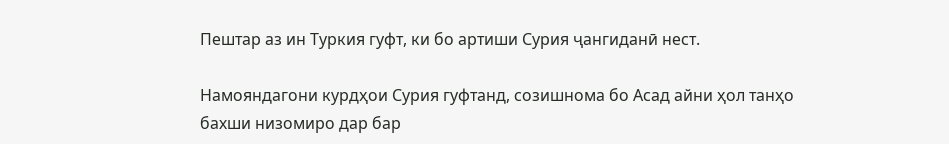Пештар аз ин Туркия гуфт, ки бо артиши Сурия ҷангиданӣ нест.

Намояндагони курдҳои Сурия гуфтанд, созишнома бо Асад айни ҳол танҳо бахши низомиро дар бар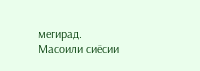мегирад. Масоили сиёсии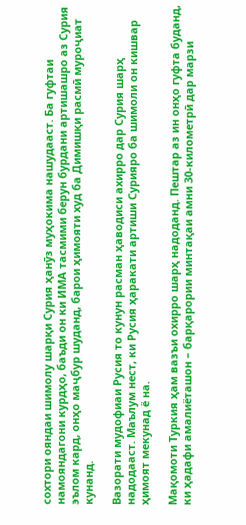сохтори ояндаи шимолу шарқи Сурия ҳанӯз муҳокима нашудааст. Ба гуфтаи намояндагони курдҳо, баъди он ки ИМА тасмими берун бурдани артишашро аз Сурия эълом кард, онҳо маҷбур шуданд, барои ҳимояти худ ба Димишқи расмӣ муроҷиат кунанд.

Вазорати мудофиаи Русия то кунун расман ҳаводиси ахирро дар Сурия шарҳ надодааст. Маълум нест, ки Русия ҳаракати артиши Сурияро ба шимоли он кишвар ҳимоят мекунад ё на.

Мақомоти Туркия ҳам вазъи охирро шарҳ надоданд. Пештар аз ин онҳо гуфта буданд, ки ҳадафи амалиёташон – барқарории минтақаи амни 30-километрӣ дар марзи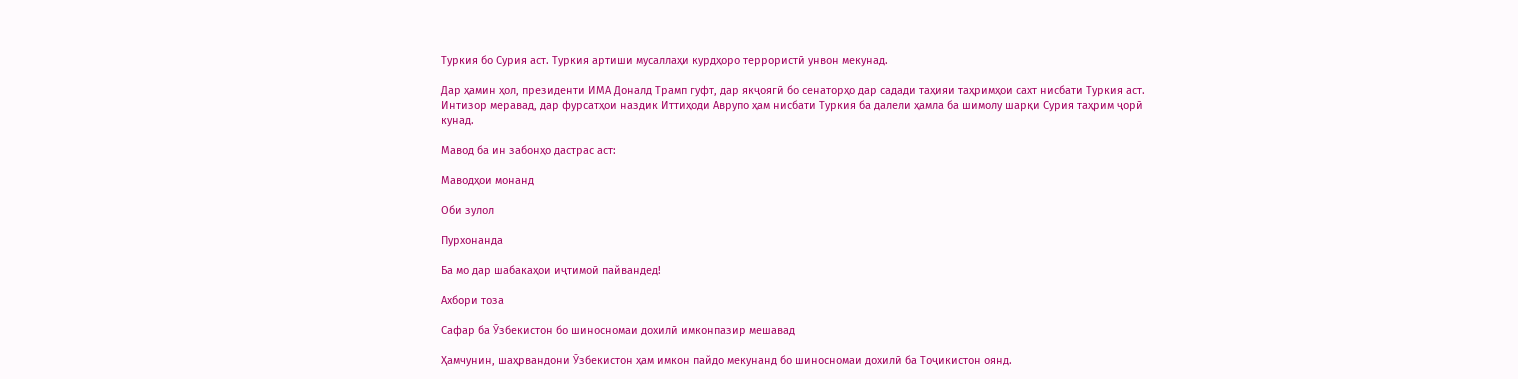Туркия бо Сурия аст. Туркия артиши мусаллаҳи курдҳоро террористӣ унвон мекунад.

Дар ҳамин ҳол, президенти ИМА Доналд Трамп гуфт, дар якҷоягӣ бо сенаторҳо дар садади таҳияи таҳримҳои сахт нисбати Туркия аст. Интизор меравад, дар фурсатҳои наздик Иттиҳоди Аврупо ҳам нисбати Туркия ба далели ҳамла ба шимолу шарқи Сурия таҳрим ҷорӣ кунад.

Мавод ба ин забонҳо дастрас аст:

Маводҳои монанд

Оби зулол

Пурхонанда

Ба мо дар шабакаҳои иҷтимоӣ пайвандед!

Ахбори тоза

Сафар ба Ӯзбекистон бо шиносномаи дохилӣ имконпазир мешавад

Ҳамчунин, шаҳрвандони Ӯзбекистон ҳам имкон пайдо мекунанд бо шиносномаи дохилӣ ба Тоҷикистон оянд.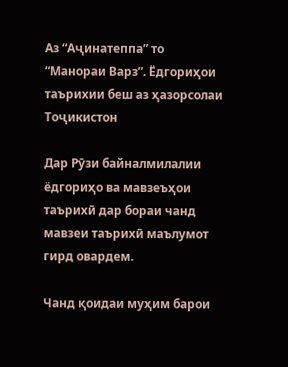Аз “Аҷинатеппа” то “Манораи Варз”. Ёдгориҳои таърихии беш аз ҳазорсолаи Тоҷикистон

Дар Рӯзи байналмилалии ёдгориҳо ва мавзеъҳои таърихӣ дар бораи чанд мавзеи таърихӣ маълумот гирд овардем.

Чанд қоидаи муҳим барои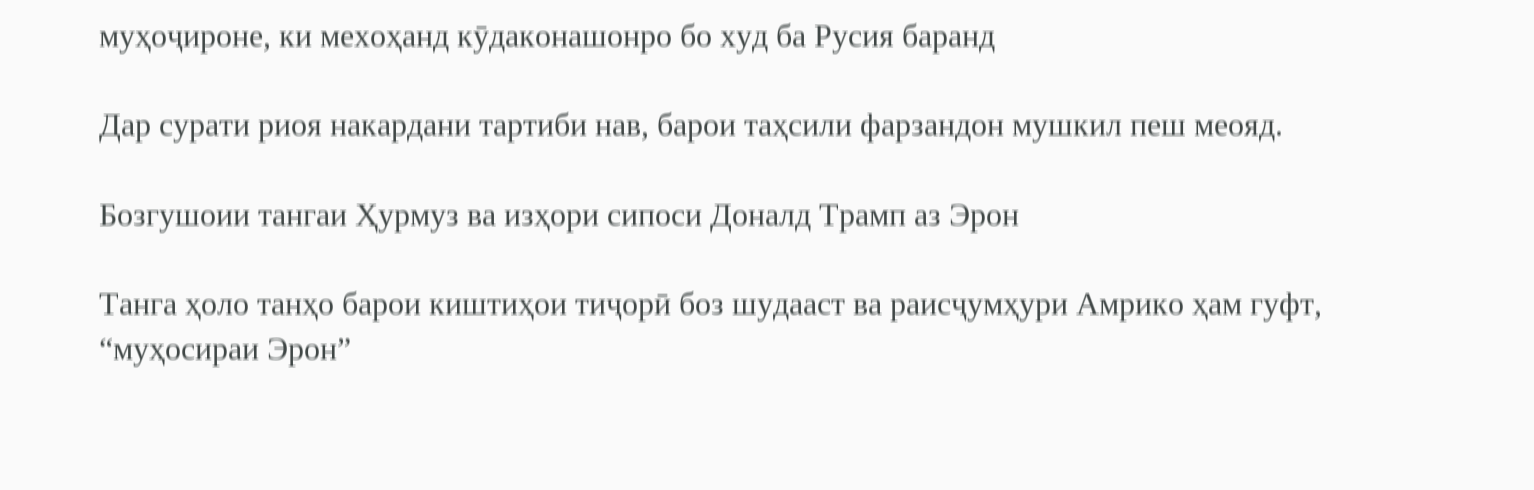муҳоҷироне, ки мехоҳанд кӯдаконашонро бо худ ба Русия баранд

Дар сурати риоя накардани тартиби нав, барои таҳсили фарзандон мушкил пеш меояд.

Бозгушоии тангаи Ҳурмуз ва изҳори сипоси Доналд Трамп аз Эрон

Танга ҳоло танҳо барои киштиҳои тиҷорӣ боз шудааст ва раисҷумҳури Амрико ҳам гуфт, “муҳосираи Эрон”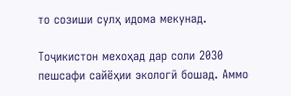то созиши сулҳ идома мекунад.

Тоҷикистон мехоҳад дар соли 2030 пешсафи сайёҳии экологӣ бошад. Аммо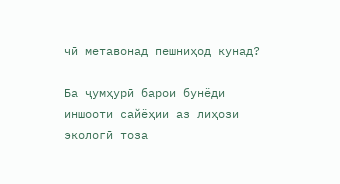чӣ метавонад пешниҳод кунад?

Ба ҷумҳурӣ барои бунёди иншооти сайёҳии аз лиҳози экологӣ тоза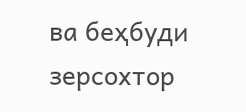ва беҳбуди зерсохтор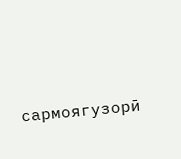сармоягузорӣ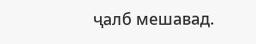ҷалб мешавад.